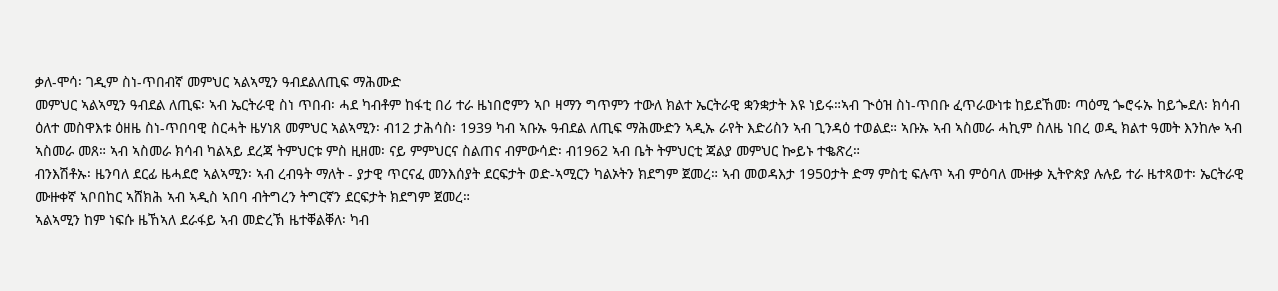ቃለ-ሞሳ፡ ገዲም ስነ-ጥበብኛ መምህር ኣልኣሚን ዓብደልለጢፍ ማሕሙድ
መምህር ኣልኣሚን ዓብደል ለጢፍ፡ ኣብ ኤርትራዊ ስነ ጥበብ፡ ሓደ ካብቶም ከፋቲ በሪ ተራ ዜነበሮምን ኣቦ ዛማን ግጥምን ተውለ ክልተ ኤርትራዊ ቋንቋታት እዩ ነይሩ።ኣብ ጒዕዝ ስነ-ጥበቡ ፈጥራውነቱ ከይደኸመ፡ ጣዕሚ ጐሮሩኡ ከይጐደለ፡ ክሳብ ዕለተ መስዋእቱ ዕዘዜ ስነ-ጥበባዊ ስርሓት ዜሃነጸ መምህር ኣልኣሚን፡ ብ12 ታሕሳስ፡ 1939 ካብ ኣቡኡ ዓብደል ለጢፍ ማሕሙድን ኣዲኡ ራየት እድሪስን ኣብ ጊንዳዕ ተወልደ። ኣቡኡ ኣብ ኣስመራ ሓኪም ስለዜ ነበረ ወዲ ክልተ ዓመት እንከሎ ኣብ ኣስመራ መጸ። ኣብ ኣስመራ ክሳብ ካልኣይ ደረጃ ትምህርቱ ምስ ዚዘመ፡ ናይ ምምህርና ስልጠና ብምውሳድ፡ ብ1962 ኣብ ቤት ትምህርቲ ጃልያ መምህር ኰይኑ ተቈጽረ።
ብንእሽቶኡ፡ ዜንባለ ደርፊ ዜሓደሮ ኣልኣሚን፡ ኣብ ረብዓት ማለት - ያታዊ ጥርናፈ መንእሰያት ደርፍታት ወድ-ኣሚርን ካልኦትን ክደግም ጀመረ። ኣብ መወዳእታ 1950ታት ድማ ምስቲ ፍሉጥ ኣብ ምዕባለ ሙዙቃ ኢትዮጵያ ሉሉይ ተራ ዜተጻወተ፡ ኤርትራዊ ሙዙቀኛ ኣቦበከር ኣሸክሕ ኣብ ኣዲስ ኣበባ ብትግረን ትግርኛን ደርፍታት ክደግም ጀመረ።
ኣልኣሚን ከም ነፍሱ ዜኸኣለ ደራፋይ ኣብ መድረኽ ዜተቐልቐለ፡ ካብ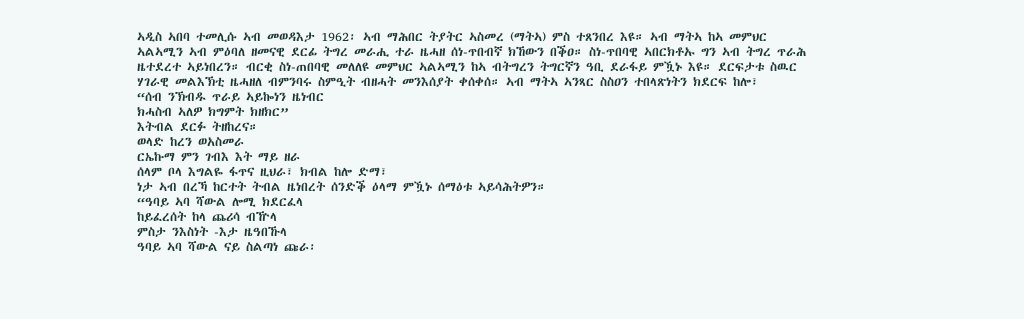ኣዲስ ኣበባ ተመሊሱ ኣብ መወዳእታ 1962፡ ኣብ ማሕበር ትያትር ኣስመረ (ማትኣ) ምስ ተጸንበረ እዩ። ኣብ ማትኣ ከኣ መምህር ኣልኣሚን ኣብ ምዕባለ ዘመናዊ ደርፊ ትግረ መራሒ ተራ ዜሓዘ ሰነ-ጥበብኛ ክኸውን በቕዐ። ስነ-ጥበባዊ ኣበርክቶኡ ግን ኣብ ትግረ ጥራሕ ዜተደረተ ኣይነበረን። ብርቂ ስነ-ጠበባዊ መለለዩ መምህር ኣልኣሚን ከኣ ብትግረን ትግርኛን ዓቢ ደራፋይ ምዃኑ እዩ። ደርፍታቱ ስዉር ሃገራዊ መልእኽቲ ዜሓዘለ ብምንባሩ ስምዒት ብዘሓት መንእሰያት ቀሰቀሰ። ኣብ ማትኣ ኣንጻር ስስዐን ተበላጽነትን ክደርፍ ከሎ፣
“ሰብ ንኽብዱ ጥራይ ኣይኰነን ዜነብር
ክሓስብ ኣለዎ ክግምት ክዘክር”
እትብል ደርፉ ትዘከረና።
ወላድ ከረን ወአስመራ
ርኤኩማ ምን ገብእ እት ማይ ዘራ
ሰላም ቦላ እግልዬ ፋጥና ዚህራ፣ ክብል ከሎ ድማ፣
ነታ ኣብ በረኻ ከርተት ትብል ዜነበረት ሰንድቕ ዕላማ ምዃኑ ሰማዕቱ ኣይሳሕትዎን።
“ዓባይ ኣባ ሻውል ሎሚ ክደርፈላ
ከይፈረሰት ከላ ጨሪሳ ብዅላ
ምስታ ንእስነት -እታ ዜዓበኹላ
ዓባይ ኣባ ሻውል ናይ ስልጣነ ጩራ፡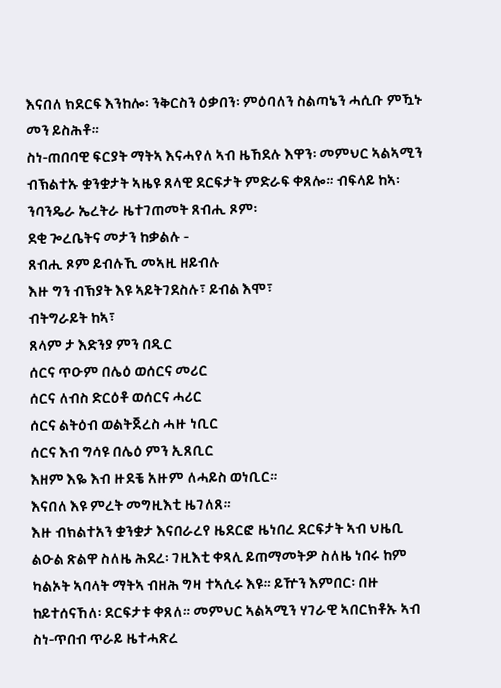እናበለ ክደርፍ እንከሎ፡ ንቅርስን ዕቃበን፡ ምዕባለን ስልጣኔን ሓሲቡ ምዃኑ መን ይስሕቶ።
ስነ-ጠበባዊ ፍርያት ማትኣ እናሓየለ ኣብ ዜኸደሉ እዋን፡ መምህር ኣልኣሚን ብኽልተኡ ቋንቋታት ኣዜዩ ጸላዊ ደርፍታት ምድራፍ ቀጸሎ። ብፍላይ ከኣ፡ ንባንዴራ ኤረትራ ዜተገጠመት ጸብሒ ጾም፡
ደቂ ጐረቤትና መታን ከቃልሉ -
ጸብሒ ጾም ይብሉኺ መኣዚ ዘይብሉ
እዙ ግን ብኽያት እዩ ኣይትገደስሉ፣ ይብል እሞ፣
ብትግራይት ከኣ፣
ጸላም ታ እድንያ ምን በዲር
ሰርና ጥዑም በሌዕ ወሰርና መሪር
ሰርና ለብስ ድርዕቶ ወሰርና ሓሪር
ሰርና ልትዕብ ወልትጀረስ ሓዙ ነቢር
ሰርና እብ ግሳዩ በሌዕ ምን ኢጸቢር
እዘም እዬ እብ ዙደቼ አዙም ለሓይስ ወነቢር።
እናበለ እዩ ምረት መግዚእቲ ዜገለጸ።
እዙ ብክልተአን ቋንቋታ እናበራረየ ዜደርፎ ዜነበረ ደርፍታት ኣብ ህዜቢ ልዑል ጽልዋ ስለዜ ሕደረ፡ ገዚእቲ ቀጻሊ ይጠማመትዎ ስለዜ ነበሩ ከም ካልኦት ኣባላት ማትኣ ብዘሕ ግዛ ተኣሲሩ እዩ። ይዅን እምበር፡ በዙ ከይተሰናኸለ፡ ደርፍታቱ ቀጸለ። መምህር ኣልኣሚን ሃገራዊ ኣበርክቶኡ ኣብ ስነ-ጥበብ ጥራይ ዜተሓጽረ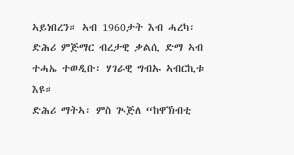ኣይነበረን። ኣብ 1960ታት እብ ሓረካ፡ ድሕሪ ምጅማር ብረታዊ ቃልሲ ድማ ኣብ ተሓኤ ተወዲቡ፡ ሃገራዊ ግብኡ ኣብርኪቱ እዩ።
ድሕሪ ማትኣ፡ ምስ ጒጅለ “ከዋኽብቲ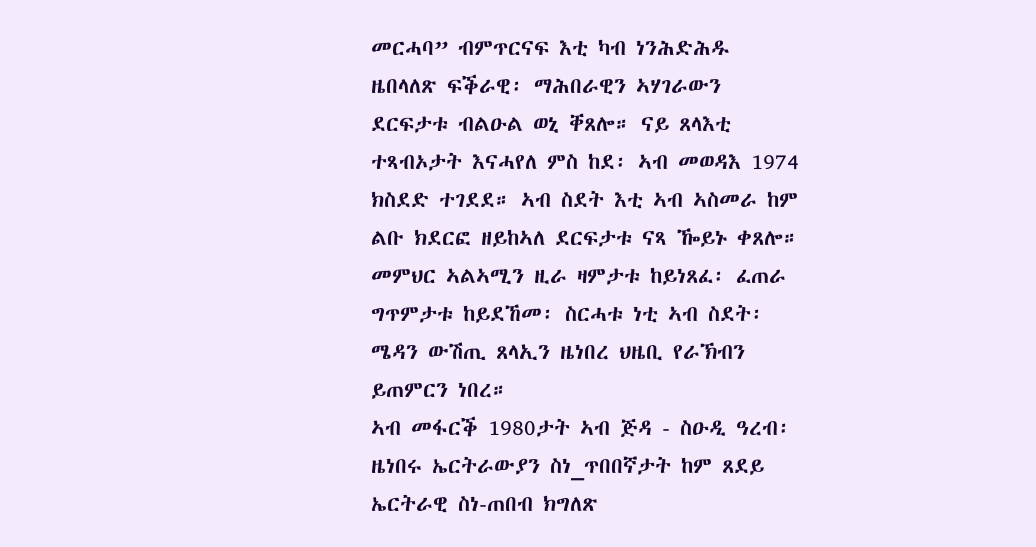መርሓባ” ብምጥርናፍ እቲ ካብ ነንሕድሕዱ ዜበላለጽ ፍቕራዊ፡ ማሕበራዊን ኣሃገራውን ደርፍታቱ ብልዑል ወኒ ቐጸሎ። ናይ ጸላእቲ ተጻብኦታት እናሓየለ ምስ ከደ፡ ኣብ መወዳእ 1974 ክስደድ ተገደደ። ኣብ ስደት እቲ ኣብ ኣስመራ ከም ልቡ ክደርፎ ዘይከኣለ ደርፍታቱ ናጻ ዀይኑ ቀጸሎ። መምህር ኣልኣሚን ዚራ ዛምታቱ ከይነጸፈ፡ ፈጠራ ግጥምታቱ ከይደኸመ፡ ስርሓቱ ነቲ ኣብ ስደት፡ ሜዳን ውሽጢ ጸላኢን ዜነበረ ህዜቢ የራኽብን ይጠምርን ነበረ።
ኣብ መፋርቕ 1980ታት ኣብ ጅዳ - ስዑዲ ዓረብ፡ ዜነበሩ ኤርትራውያን ስነ_ጥበበኛታት ከም ጸደይ ኤርትራዊ ስነ-ጠበብ ክግለጽ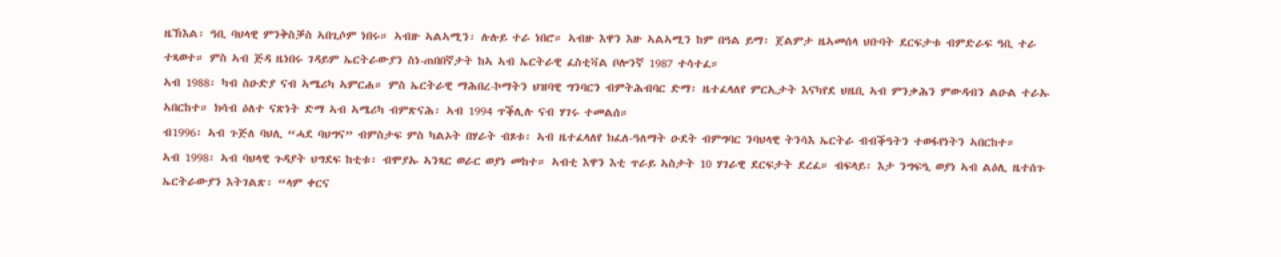ዜኽእል፡ ዓቢ ባህላዊ ምንቅስቓስ ኣበጊሶም ነበሩ። ኣብዙ ኣልኣሚን፡ ሉሉይ ተራ ነበሮ። ኣብዙ እዋን እዙ ኣልኣሚን ከም በዓል ይማ፡ ጀልምታ ዜኣመሰላ ህቡባት ደርፍታቱ ብምድራፍ ዓቢ ተራ ተጻወተ። ምስ ኣብ ጅዳ ዜነበሩ ገዳይም ኤርትራውያን ስነ-ጠበበኛታት ከኣ ኣብ ኤርትራዊ ፈስቲቫል ቦሎንኛ 1987 ተሳተፈ።
ኣብ 1988፡ ካብ ስዑድያ ናብ ኣሜሪካ ኣምርሐ። ምስ ኤርትራዊ ማሕበረ-ኮማትን ህዝባዊ ግንባርን ብምትሕብባር ድማ፡ ዜተፈላለየ ምርኢታት እናካየደ ህዜቢ ኣብ ምንቃሕን ምውዳብን ልዑል ተራኡ ኣበርከተ። ክሳብ ዕለተ ናጽነት ድማ ኣብ ኣሜሪካ ብምጽናሕ፡ ኣብ 1994 ጥቕሊሉ ናብ ሃገሩ ተመልሰ።
ብ1996፡ ኣብ ጉጅለ ባህሊ “ሓደ ባህግና” ብምስታፍ ምስ ካልኦት በሃራት ብጾቱ፡ ኣብ ዜተፈላለየ ክፈለ-ዓለማት ዑደት ብምግባር ንባህላዊ ትንሳእ ኤርትራ ብብቕዓትን ተወፋየነትን ኣበርከተ።
ኣብ 1998፡ ኣብ ባህላዊ ጉዳያት ህግደፍ ከቲቱ፡ ብሞያኡ ኣንጻር ወራር ወያነ መከተ። ኣብቲ እዋን እቲ ጥራይ ኣስታት 10 ሃገራዊ ደርፍታት ደረፈ። ብፍላይ፡ እታ ንግፍዒ ወያነ ኣብ ልዕሊ ዜተሰጉ ኤርትራውያን እትገልጽ፡ “ላም ቀርና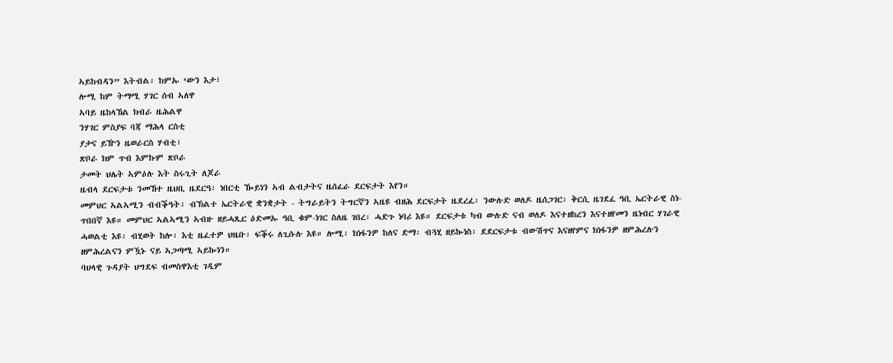ኣይከብዳን” እትብል፡ ከምኡ ‘ውን እታ፣
ሎሚ ከም ትማሚ ሃገር ሰብ ኣለዋ
ኣባይ ዜከላኸል ክብራ ዜሕልዋ
ንሃገር ምስያፍ ባጃ ማሕላ ርስቲ
ያታና ይዅን ዜወራርስ ሃብቲ፣
ጽቦራ ክም ጥብ እምኩም ጽቦራ
ታመት ህሌት ኣምዕሉ እት ስሩጊት ለጆራ
ዜብላ ደርፍታቱ ንመኸተ ዜህቢ ዜደርዓ፡ ነበርቲ ዀይነን ኣብ ልብታትና ዜሰፈራ ደርፍታት እየን።
መምህር ኣልኣሚን ብብቕዓት፡ ብኽልተ ኤርትራዊ ቋንቋታት - ትግራይትን ትግርኛን ኣዜዩ ብዘሕ ደርፍታት ዜደረፈ፡ ንውሉድ ወለዶ ዜሰጋገር፡ ቅርሲ ዜገደፈ ዓቢ ኤርትራዊ ስነ-ጥበበኛ እዩ። መምህር ኣልኣሚን ኣብዙ ዘይሓጺር ዕድመኡ ዓቢ ቁም-ነገር ስለዜ ገበረ፡ ሓድጉ ነባሪ እዩ። ደርፍታቱ ካብ ውሉድ ናብ ወለዶ እናተዘከረን እናተዘየመን ዜነብር ሃገራዊ ሓወልቲ እዩ፡ ብሂወት ከሎ፡ እቲ ዜፈተዎ ህዜቡ፡ ፍቕሩ ለጊሱሉ እዩ። ሎሚ፡ ክነፋንዎ ከለና ድማ፡ ብጓሂ ዘይኰነስ፡ ደደርፍታቱ ብውሽጥና እናዘየምና ክነፋንዎ ዘምሕረሉን ዘምሕረልናን ምዃኑ ናይ ኣጋጣሚ ኣይኰነን።
ባህላዊ ጉዳያት ህግደፍ ብመስዋእቲ ገዲም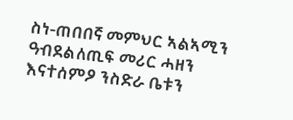ስነ-ጠበበኛ መምህር ኣልኣሚን ዓብደልለጢፍ መሪር ሓዘን እናተሰምዖ ንስድራ ቤቱን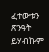ፈተውቱን ጽንዓት ይሃብኩም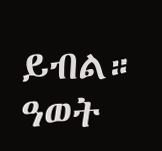ይብል።
ዓወት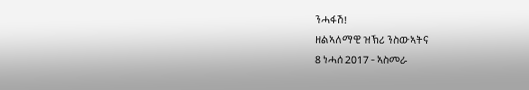ንሓፋሽ!
ዘልኣለማዊ ዝኽሪ ንስውኣትና
8 ነሓሰ 2017 - ኣስመራ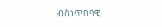ብስነጥበባዊ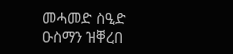መሓመድ ስዒድ ዑስማን ዝቐረበ